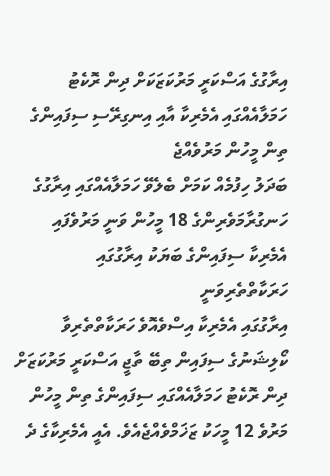އިރާގުގެ އަސްކަރީ މަރުކަޒަކަށް ދިން ރޮކެޓު ހަމަލާއެއްގައި އެމެރިކާ އާއި އިނގިރޭސި ސިފައިންގެ ތިން މީހުން މަރުވެއްޖެ
ބަދަލު ހިފުމެއް ކަމަށް ބެލެވޭ ހަމަލާއެއްގައި އިރާގުގެ ހަނގުރާމަވެރިންގެ 18 މީހުން ވަނީ މަރުވެފައި
އެމެރިކާ ސިފައިންގެ ބަޔަކު އިރާގުގައި ހަރަކާތްތެރިވަނީ
އިރާގުގައި އެމެރިކާ އިސްވެއޮވެ ހަރަކާތްތެރިވާ ކޯލިޝަނުގެ ސިފައިން ތިބޭ ތާޖީ އަސްކަރީ މަރުކަޒަށް ދިން ރޮކެޓު ހަމަލާއެއްގައި ސިފައިންގެ ތިން މީހުން މަރުވެ 12 މީހަކު ޒަޚަމްވެއްޖެއެވެ. އެއީ އެމެރިކާގެ ދެ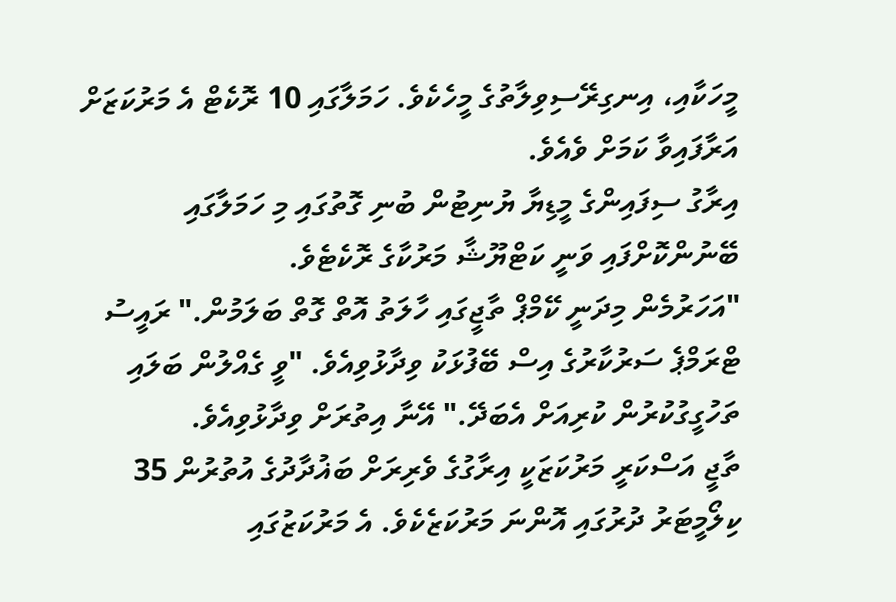މީހަކާއި، އިނގިރޭސިވިލާތުގެ މީހެކެވެ. ހަމަލާގައި 10 ރޮކެޓް އެ މަރުކަޒަށް އަރާފައިވާ ކަމަށް ވެއެވެ.
އިރާގު ސިފައިންގެ މީޑިޔާ ޔުނިޓުން ބުނި ގޮތުގައި މި ހަމަލާގައި ބޭނުންކޮށްފައި ވަނީ ކަޓްޔޫޝާ މަރުކާގެ ރޮކެޓެވެ.
"އަހަރުމެން މިދަނީ ކޭމްޕް ތާޖީގައި ހާލަތު އޮތް ގޮތް ބަލަމުން." ރައީސު ޓްރަމްޕެ ސަރުކާރުގެ އިސް ބޭފުޅަކު ވިދާޅުވިއެވެ. "ވީ ގެއްލުން ބަލައި ތަހުގީގުކުރުން ކުރިއަށް އެބަދޭ." އޭނާ އިތުރަށް ވިދާޅުވިއެވެ.
ތާޖީ އަސްކަރީ މަރުކަޒަކީ އިރާގުގެ ވެރިރަށް ބަޣުދާދުގެ އުތުރުން 35 ކިލޯމީޓަރު ދުރުގައި އޮންނަ މަރުކަޒެކެވެ. އެ މަރުކަޒުގައި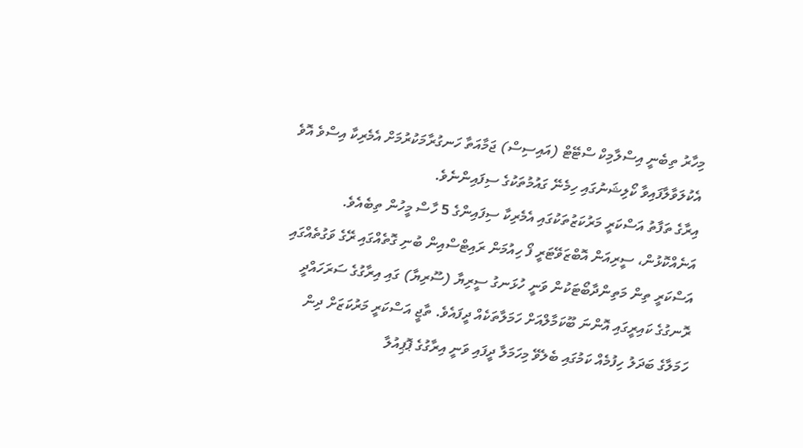މިހާރު ތިބެނީ އިސްލާމިކް ސްޓޭޓް (އައިސިސް) ޖަމާއަތާ ހަނގުރާމަކުރުމަށް އެމެރިކާ އިސްވެ އޮވެ އެކުލަވާލާފައިވާ ކޯލިޝަނުގައި ހިމެނޭ ގައުމުތަކުގެ ސިފައިންނެވެ.
އިރާގެ ތަފާތު އަސްކަރީ މަރުކަޒުތަކުގައި އެމެރިކާ ސިފައިންގެ 5 ހާސް މީހުން ތިބެއެވެ.
އަނެއްކޮޅުން، ސީރިއަން އޮބްޒަވޭޓަރީ ފޯ ހިއުމަން ރައިޓްސްއިން ބުނި ގޮތެއްގައި ރޭގެ ވަގުތެއްގައި އަސްކަރީ ތިން މަތިންދާބޯޓަކުން ވަނީ ހުޅަނގު ސީރިޔާ (ސޫރިޔާ) ގައި އިރާގުގެ ސަރަހައްދީ ރޮނގުގެ ކައިރީގައި އޮންނަ ބޫކަމާލްއަށް ހަމަލާތަކެއް ދީފައެވެ. ތާޖީ އަސްކަރީ މަރުކަޒަށް ދިން ހަމަލާގެ ބަދަލު ހިފުމެއް ކަމުގައި ބެލެވޭ މިހަމަލާ ދީފައި ވަނީ އިރާގުގެ ޕޮޕިއުލާ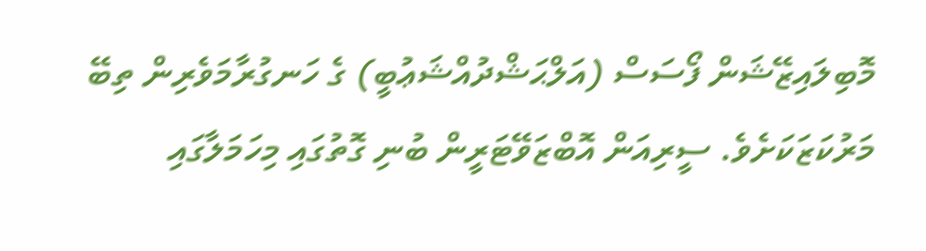މޮބިލައިޒޭޝަން ފޯސަސް (އަލްޙަޝްދުއްޝަޢުބީ) ގެ ހަނގުރާމަވެރިން ތިބޭ މަރުކަޒަކަށެވެ. ސީރިއަން އޮބްޒަވޭޓަރީން ބުނި ގޮތުގައި މިހަމަލާގައި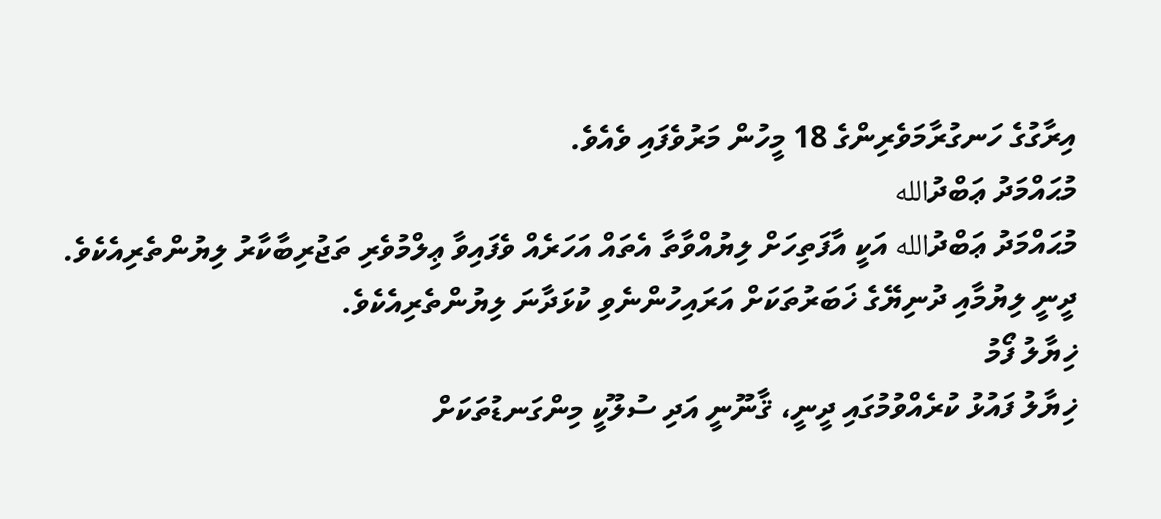އިރާގުގެ ހަނގުރާމަވެރިންގެ 18 މީހުން މަރުވެފައި ވެއެވެ.
މުޙައްމަދު ޢަބްދުالله
މުޙައްމަދު ޢަބްދުالله އަކީ އާފަތިހަށް ލިޔުއްވާތާ އެތައް އަހަރެއް ވެފައިވާ ޢިލްމުވެރި ތަޖުރިބާކާރު ލިޔުންތެރިއެކެވެ. ދީނީ ލިޔުމާއި ދުނިޔޭގެ ޚަބަރުތަކަށް އަރައިހުންނެވި ކުޅަދާނަ ލިޔުންތެރިއެކެވެ.
ޚިޔާލު ފޯމު
ޚިޔާލު ފައުޅު ކުރެއްވުމުގައި ދީނީ، ޤާނޫނީ އަދި ސުލޫކީ މިންގަނޑުތަކަށް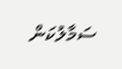ސަމާލުކަން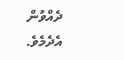ދެއްވުން އެދެމެވެ.